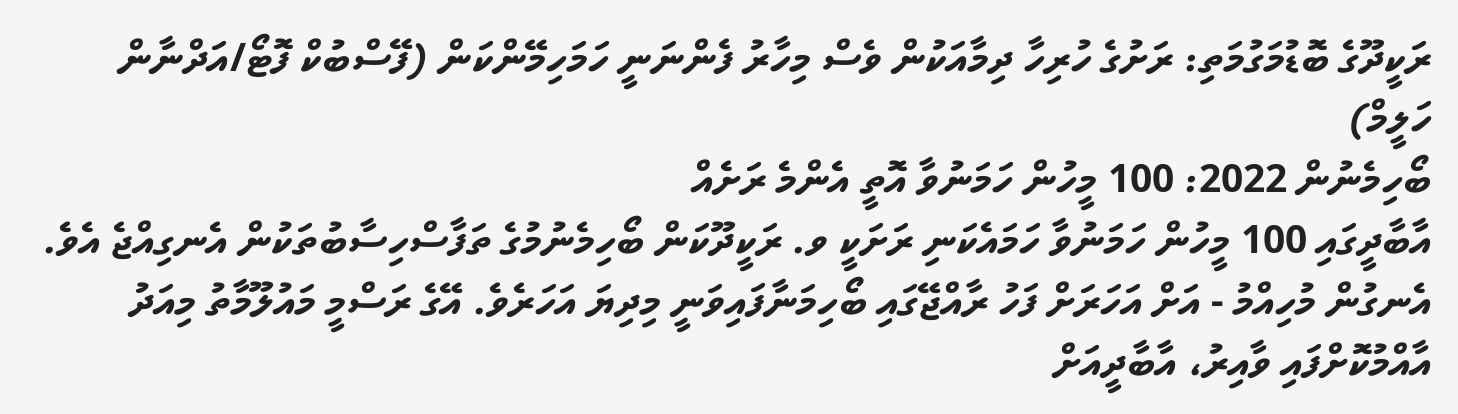ރަކީދޫގެ ބޮޑުމަގުމަތި: ރަށުގެ ހުރިހާ ދިމާއަކުން ވެސް މިހާރު ފެންނަނީ ހަމަހިމޭންކަން (ފޭސްބުކް ފޮޓޯ/އަދްނާން ހަލީމް)
ބޯހިމެނުން 2022: 100 މީހުން ހަމަނުވާ އޮތީ އެންމެ ރަށެއް
އާބާދީގައި 100 މީހުން ހަމަނުވާ ހަމައެކަނި ރަށަކީ ވ. ރަކީދޫކަން ބޯހިމެނުމުގެ ތަފާސްހިސާބުތަކުން އެނގިއްޖެ އެވެ.
އެނގުން މުހިއްމު - އަށް އަހަރަށް ފަހު ރާއްޖޭގައި ބޯހިމަނާފައިވަނީ މިދިޔަ އަހަރެވެ. އޭގެ ރަސްމީ މައުލޫމާތު މިއަދު އާއްމުކޮށްފައި ވާއިރު، އާބާދީއަށް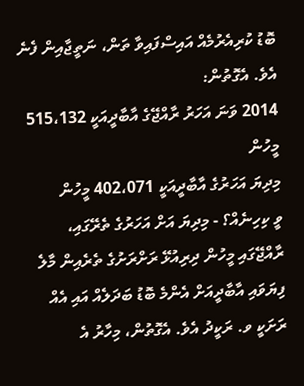ބޮޑު ކުރިއެރުމެއް އައިސްފައިވާ ތަން، ނަތީޖާއިން ފެނެ އެވެ. އެގޮތުން:
2014 ވަނަ އަހަރު ރާއްޖޭގެ އާބާދީއަކީ 515،132 މީހުން
މިދިޔަ އަހަރުގެ އާބާދީއަކީ 402،071 މީހުން
ވީ ކިހިނެއް؟ - މިދިޔަ އަށް އަހަރުގެ ތެރޭގައި، ރާއްޖޭގައި މީހުން ދިރިއުޅޭ ރަށްރަށުގެ ތެރެއިން މާލެ ފިޔަވައި އާބާދީއަށް އެންމެ ބޮޑު ބަދަލެއް އައި އެއް ރަށަކީ ވ. ރަކީދު އެވެ. އެގޮތުން، މިހާރު އެ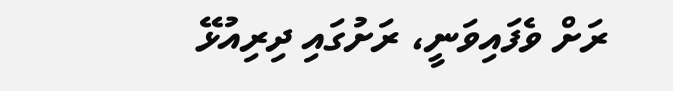ރަށް ވެފައިވަނީ، ރަށުގައި ދިރިއުޅޭ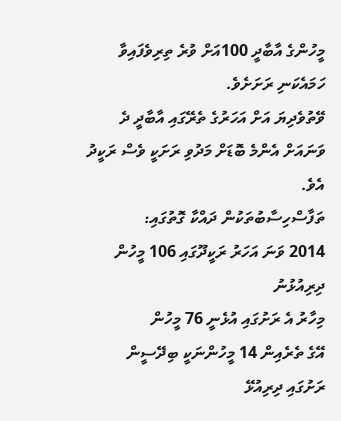މީހުންގެ އާބާދީ 100އަށް ވުރެ ތިރިވެފައިވާ ހަމައެކަނި ރަށަށެވެ.
ވޭތުވެދިޔަ އަށް އަހަރުގެ ތެރޭގައި އާބާދީ ދެ ވަނައަށް އެންމެ ބޮޑަށް މަދުވި ރަށަކީ ވެސް ރަކީދު އެވެ.
ތަފާސްހިސާބުތަކުން ދައްކާ ގޮތުގައި:
2014 ވަނަ އަހަރު ރަކީދޫގައި 106 މީހުން ދިރިއުޅުނު
މިހާރު އެ ރަށުގައި އުޅެނީ 76 މީހުން
އޭގެ ތެރެއިން 14 މީހުންނަކީ ބިދޭސީން
ރަށުގައި ދިރިއުޅޭ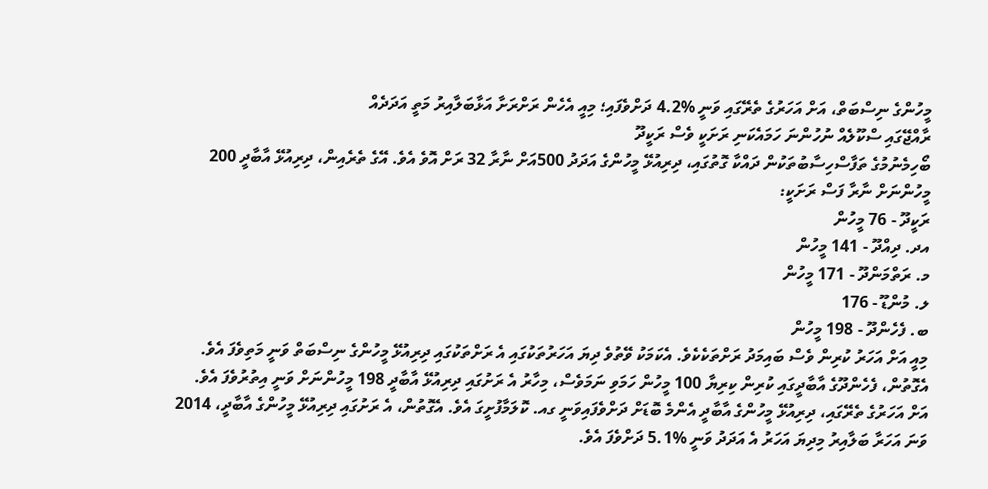މީހުންގެ ނިސްބަތް، އަށް އަހަރުގެ ތެރޭގައި ވަނީ %4.2 ދަށްވެފައި؛ މިއީ އެހެން ރަށްރަށާ އަޅާބަލާއިރު މަތީ އަދަދެއް
ރާއްޖޭގައި ސްކޫލެއް ނުހުންނަ ހަމައެކަނި ރަށަކީ ވެސް ރަކީދޫ
ބޯހިމެނުމުގެ ތަފާސްހިސާބުތަކުން ދައްކާ ގޮތުގައި، ދިރިއުޅޭ މީހުންގެ އަދަދު 500އަށް ނާރާ 32 ރަށް އޮވެ އެވެ. އޭގެ ތެރެއިން، ދިރިއުޅޭ އާބާދީ 200 މީހުންނަށް ނާރާ ފަސް ރަށަކީ:
ރަކީދޫ - 76 މީހުން
އދ. ދިއްދޫ - 141 މީހުން
މ. ރަތްމަންދޫ - 171 މީހުން
ލ. މުންޑޫ - 176
ބ. ފެހެންދޫ - 198 މީހުން
މިއީ އަށް އަހަރު ކުރިން ވެސް ބައިމަދު ރަށްތަކެކެވެ. އެކަމަކު ވޭތުވެ ދިޔަ އަހަރުތަކުގައި އެ ރަށްތަކުގައި ދިރިއުޅޭ މީހުންގެ ނިސްބަތް ވަނީ މަތިވެފަ އެވެ. އެގޮތުން، ފެހެންދޫގެ އާބާދީގައި ކުރިން ކިރިޔާ 100 މީހުން ހަމަވި ނަމަވެސް، މިހާރު އެ ރަށުގައި ދިރިއުޅޭ އާބާދީ 198 މީހުންނަށް ވަނީ އިތުރުވެފަ އެވެ.
އަށް އަހަރުގެ ތެރޭގައި، ދިރިއުޅޭ މީހުންގެ އާބާދީ އެންމެ ބޮޑަށް ދަށްވެފައިވަނީ ގއ. ކޮލަމާފުށީގަ އެވެ. އެގޮތުން، އެ ރަށުގައި ދިރިއުޅޭ މީހުންގެ އާބާދީ، 2014 ވަނަ އަހަރާ ބަލާއިރު މިދިޔަ އަހަރު އެ އަދަދު ވަނީ %5.1 ދަށްވެފަ އެވެ.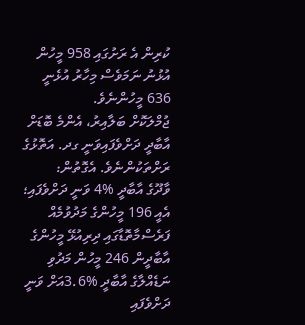ކުރިން އެ ރަށުގައި 958 މީހުން އުޅުނު ނަމަވެސް މިހާރު އުޅެނީ 636 މީހުންނެވެ.
ޖުމްލަކޮށް ބަލާއިރު، އެންމެ ބޮޑަށް އާބާދީ ދަށްވެފައިވަނީ ގދ. އަތޮޅުގެ ރަށްތަކުންނެވެ. އެގޮތުން:
ވާދޫގެ އާބާދީ %4 ވަނީ ދަށްވެފައި؛ އެއީ 196 މީހުންގެ މަދުވުމެއް
ފަރެސްމާތޮޑާގައި ދިރިއުޅޭ މީހުންގެ އާބާދީން 246 މީހުން މަދުވި
ނަޑެއްލާގެ އާބާދީ %3.6އަށް ވަނީ ދަށްވެފައި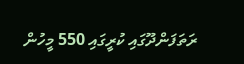ރަތަފަންދޫގައި ކުރީގައި 550 މީހުން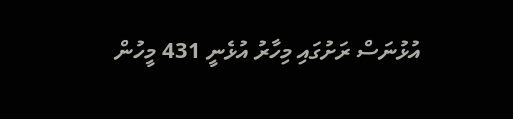އުޅުނަސް ރަށުގައި މިހާރު އުޅެނީ 431 މީހުން